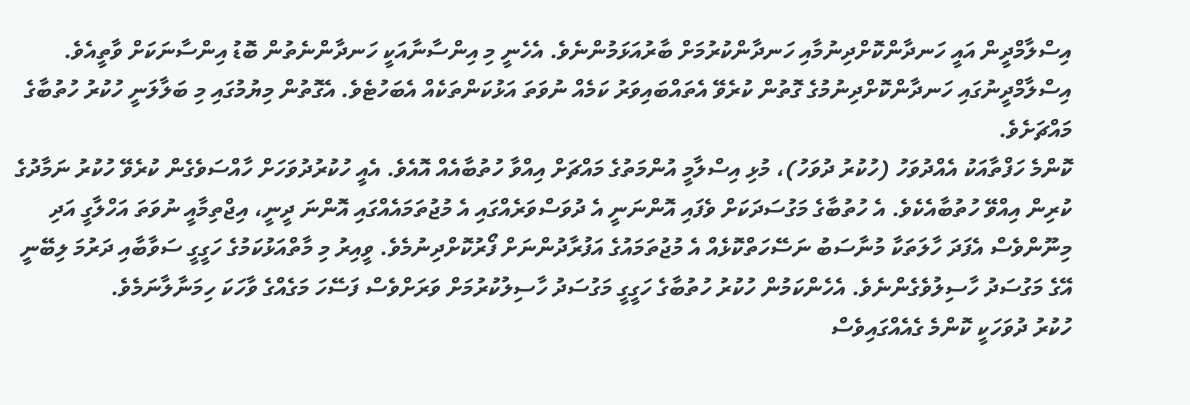އިސްލާމްދީން އައީ ހަނދާންކޮށްދިނުމާއި ހަނދާންކުރުމަށް ބާރުއަޅަމުންނެވެ. އެހެނީ މި އިންސާނާއަކީ ހަނދާންނެތުން ބޮޑު އިންސާނަކަށް ވާތީއެވެ. އިސްލާމްދީނުގައި ހަނދާންކޮށްދިނުމުގެ ގޮތުން ކުރެވޭ އެތައްބައިވަރު ކަމެއް ނުވަތަ އަޅުކަންތަކެއް އެބަހުޓެވެ. އެގޮތުން މިޔުމުގައި މި ބަލާލަނީ ހުކުރު ހުތުބާގެ މައްޗަށެވެ.
ކޮންމެ ހަފްތާއަކު އެއްދުވަހު (ހުކުރު ދުވަހު)، މުޅި އިސްލާމީ އުންމަތުގެ މައްޗަށް އިއްވާ ހުތުބާއެއް އޮއެވެ. އެއީ ހުކުރުދުވަހަށް ހާއްސަވެގެން ކުރެވޭ ހުކުރު ނަމާދުގެ ކުރިން އިއްވޭ ހުތުބާއެކެވެ. އެ ހުތުބާގެ މަގުސަދަކަށް ވެފައި އޮންނަނީ އެ ދުވަސްވަރެއްގައި އެ މުޖުތަމައެއްގައި އޮންނަ ދީނީ، އިޖްތިމާއީ ނުވަތަ އަހްލާގީ އަދި މިނޫންވެސް އެފަދަ ހާލަތަކާ މުނާސަބު ނަސޭހަތްކޮޅެއް އެ މުޖުތަމައުގެ އަފުރާދުންނަށް ފޯރުކޮށްދިނުމެވެ. ވީއިރު މި މާތްއަޅުކަމުގެ ހަގީގީ ސަވާބާއި ދަރުމަ ލިބޭނީ އޭގެ މަގުސަދު ހާސިލުވެގެންނެވެ. އެހެންކަމުން ހުކުރު ހުތުބާގެ ހަގީގީ މަގުސަދު ހާސިލުކުރުމަށް ވަރަށްވެސް ފަސޭހަ މަގެއްގެ ވާހަކަ ހިމަނާލާނަމެވެ.
ހުކުރު ދުވަހަކީ ކޮންމެ ގެއެއްގައިވެސް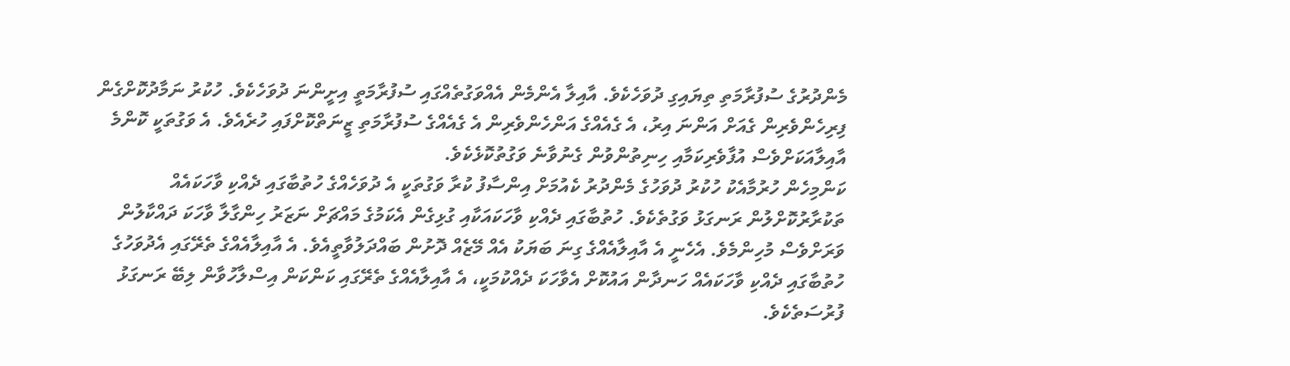މެންދުރުގެ ސުފުރާމަތި ތިޔައިގި ދުވަހެކެވެ. އާއިލާ އެންމެން އެއްވަގުތެއްގައި ސުފުރާމަތީ އިށީންނަ ދުވަހެކެވެ. ހުކުރު ނަމާދުކޮށްގެން ފިރިހެންވެރިން ގެއަށް އަންނަ އިރު، އެ ގެއެއްގެ އަންހެންވެރިން އެ ގެއެއްގެ ސުފުރާމަތި ޒީނަތްކޮށްފައި ހުރެއެވެ. އެ ވަގުތަކީ ކޮންމެ އާއިލާއަކަށްވެސް އުފާވެރިކަމާއި ހިނިތުންވުން ގެނުވާނެ ވަގުތުކޮޅެކެވެ.
ކަންމިހެން ހުރުމާއެކު ހުކުރު ދުވަހުގެ މެންދުރު ކެއުމަށް އިންސާފު ކުރާ ވަގުތަކީ އެ ދުވަހެއްގެ ހުތުބާގައި ދެއްކި ވާހަކައެއް ތަކުރާރުކޮށްލުން ރަނގަޅު ވަގުތެކެވެ. ހުތުބާގައި ދެއްކި ވާހަކައަކާއި ގުޅިގެން އެކަމުގެ މައްޗަށް ނަޒަރު ހިންގާލާ ވާހަކަ ދައްކާލުން ވަރަށްވެސް މުހިންމެވެ. އެހެނީ އެ އާއިލާއެއްގެ ގިނަ ބަޔަކު އެއް މޭޒެއް ދޮށުން ބައްދަލުވާތީއެވެ. އެ އާއިލާއެއްގެ ތެރޭގައި އެދުވަހުގެ ހުތުބާގައި ދެއްކި ވާހަކައެއް ހަނދާން އައުކޮށް އެވާހަކަ ދެއްކުމަކީ، އެ އާއިލާއެއްގެ ތެރޭގައި ކަންކަން އިސްލާހުވާން ލިބޭ ރަނގަޅު ފުރުސަތެކެވެ.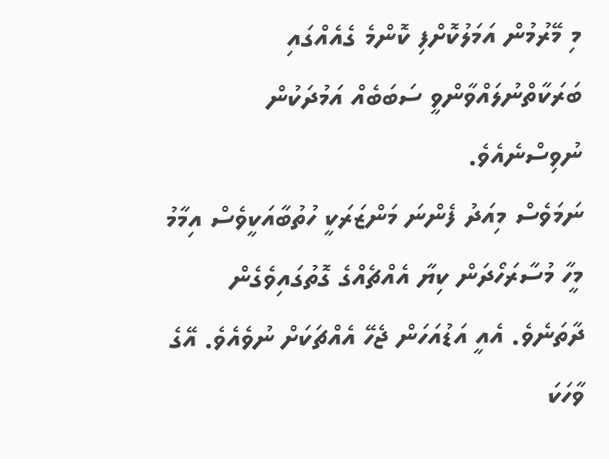މި މޭރުމުން އަމަލުކޮށްފި ކޮންމެ ގެއެއްގައި ބަރަކާތްނުލައްވާންވީ ސަބަބެއް އަމުދަކުން ނުވިސްނެއެވެ.
ނަމަވެސް މިއަދު ފެންނަ މަންޒަރަކީ ހުތުބާއަކީވެސް އިމާމު މީހާ މުސާރަހޯދަން ކިޔާ އެއްޗެއްގެ ގޮތުގައިވެގެން ދާތަނެވެ. އެއީ އަޑުއަހަން ޖެހޭ އެއްޗަކަށް ނުވެއެވެ. އޭގެ ވާހަކަ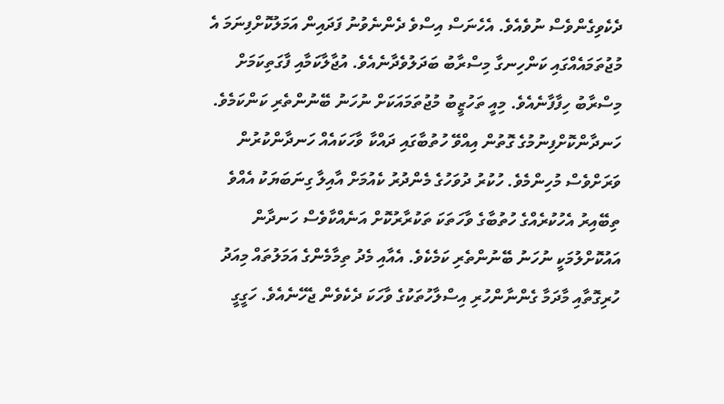ދެކެވިގެންވެސް ނުވެއެވެ. އެހެނަސް އިސްވެ ދެންނެވުނު ފަދައިން އަމަލުކޮށްފިނަމަ އެ މުޖުތަމައެއްގައި ކަންހިނގާ މިސްރާބު ބަދަލުވެދާނެއެވެ. އުޖާލާކަމާއި ފާގަތިކަމަށް މިސްރާބު ހިފާފާނެއެވެ. މިއީ ތަހުޒީބު މުޖުތަމައަކަށް ނުހަނު ބޭނުންތެރި ކަންކަމެވެ.
ހަނދާންކޮށްފިނުމުގެ ގޮތުން އިއްވޭ ހުތުބާގައި ދައްކާ ވާހަކައެއް ހަނދާންކުރުން ވަރަށްވެސް މުހިންމެވެ. ހުކުރު ދުވަހުގެ މެންދުރު ކެއުމަށް އާއިލާ ގިނަބަޔަކު އެއްވެ ތިބޭއިރު އެހުކުރެއްގެ ހުތުބާގެ ވާހަތަކަ ތަކުރާރުކޮށް އަނެއްކާވެސް ހަނދާން އައުކޮށްލުމަކީ ނުހަނު ބޭނުންތެރި ކަމެކެވެ. އެއާއި މެދު ތިމާމެންގެ އަމަލުތައް މިއަދު ހުރިގޮތާއި މާދަމާ ގެންނާންހުރި އިސްލާހުތަކުގެ ވާހަކަ ދެކެވެން ޖެހޭނެއެވެ. ހަގީގީ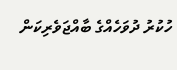ހުކުރު ދުވަހެއްގެ ބާއްޖަވެރިކަން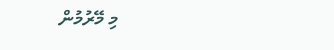މި މޭރުމުން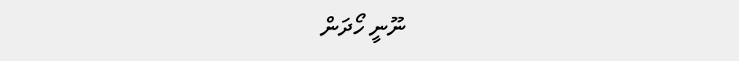ނޫނީ ހޯދަން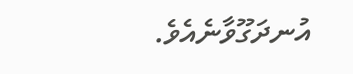އުނދަގޫވާނެއެވެ.